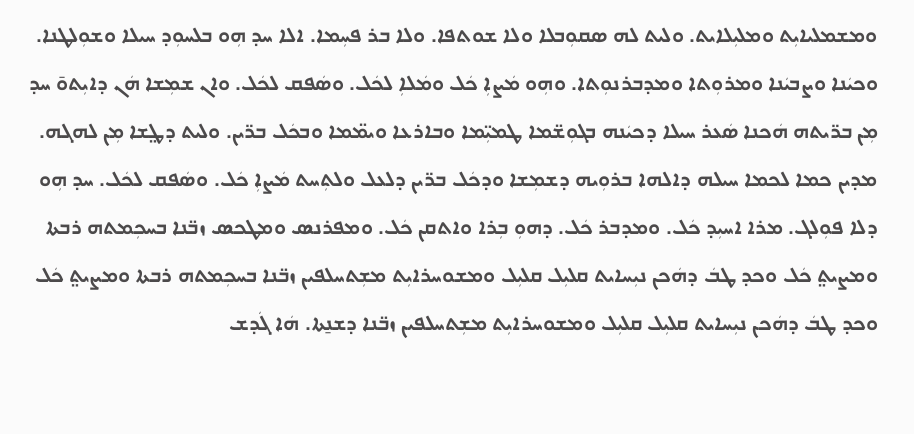ܘܡܫܡܠܝܐܝܼܬ ܘܡܠܝܼܠܐܝܬ. ܘܠܝܬ ܠܗ ܣܩܘܼܒܠܐ ܘܠܐ ܫܘܬܦܐ. ܘܠܐ ܒܪ ܦܚܼܡܐ. ܐܠܐ ܚܕ ܗܼܘ ܒܠܚܘܼܕ ܚܝܠܐ ܘܫܘܼܠܛܢܐ. ܘܟܝܿܢܐ ܘܨܒܝܿܢܐ ܘܡܪܘܼܬܐ ܘܡܕܒܪܢܘܼܬܐ. ܘܗܼܘ ܡܿܨܐܼ ܟܿܠ ܘܡܿܠܐܼ ܠܟܿܠ. ܘܣܿܦܩ ܠܟܿܠ. ܘܐܢ ܫܡܼܫܐ ܗܿܢ ܕܐܝܼܬܘ̄ ܚܕ ܡܼܢ ܒܪ̈ܝܬܗ ܗܿܟܢܐ ܣܿܥܪ ܚܝܠܐ ܕܟܝܿܢܗ ܒܓܘܼܫ̈ܡܐ ܛܡܝܼ̈ܡܐ ܘܒܐܪܥܐ ܘܝܡ̈ܡܐ ܘܒܟܿܠ ܒܪ̈ܝܢ. ܘܠܝܬ ܕܛ݀ܫܐ ܡܼܢ ܠܗܓܗ. ܡܕܝܢ ܟܡܐ ܠܟܡܐ ܚܝܠܗ ܕܐܠܗܐ ܒܪܘܼܝܗ ܕܫܡܼܫܐ ܘܕܟܿܠ ܒܪ̈ܝܢ ܕܠܥܠ ܘܠܬܼܚܬ ܡܿܨܐܼ ܟܿܠ. ܘܣܿܦܩ ܠܟܿܠ. ܚܕ ܗܼܘ ܕܠܐ ܦܘܼܠܓ. ܡܪܐ ܐܚܝܼܕ ܟܿܠ. ܘܡܕܒܪ ܟܿܠ. ܕܗܘܼ ܒܼܪܐ ܘܐܬܩܢ ܟܿܠ. ܘܡܦܪܢܣ ܘܡܛܟܣ ܙܒ̈ܢܐ ܒܚܟܼܡܬܗ ܪܒܬܐ ܘܡܨܝܬ݀ ܟܿܠ ܘܟܕ ܛܒܿ ܕܗܿܟܢ ܢܝܼܚܐܝܬ ܩܠܝܼܠ ܩܠܝܼܠ ܘܡܫܘܚܪܐܝܼܬ ܡܫܼܬܚܠܦܝܢ ܙܒ̈ܢܐ ܒܚܟܼܡܬܗ ܪܒܬܐ ܘܡܨܝܬ݀ ܟܿܠ ܘܟܕ ܛܒܿ ܕܗܿܟܢ ܢܝܼܚܐܝܬ ܩܠܝܼܠ ܩܠܝܼܠ ܘܡܫܘܚܪܐܝܼܬ ܡܫܼܬܚܠܦܝܢ ܙܒ̈ܢܐ ܕܫܢ̱ܬܐ. ܗܿܐ ܓܿܕܫ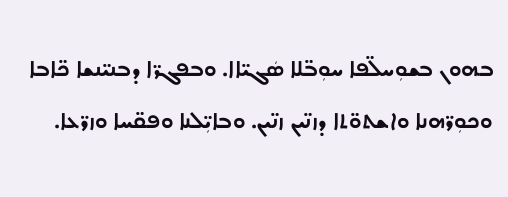ܒܗܘܢ ܒܫܘܼܚܠ̈ܦܐ ܚܘܼܒ̈ܠܐ ܣܿܓܝ̈ܐܐ. ܘܒܦܓܪ̈ܐ ܕܒܢܝ̈ܢܫܐ ܟ̈ܐܒܐ ܘܟܘܼܪ̈ܗܢܐ ܘܐܫܬܘ̈ܬܐ ܕܙܢ̈ܝܢ ܙܢ̈ܝܢ. ܘܒܐܝܼ̈ܠܢܐ ܘܦܩ̈ܚܐ ܘܙܪ̈ܥܐ.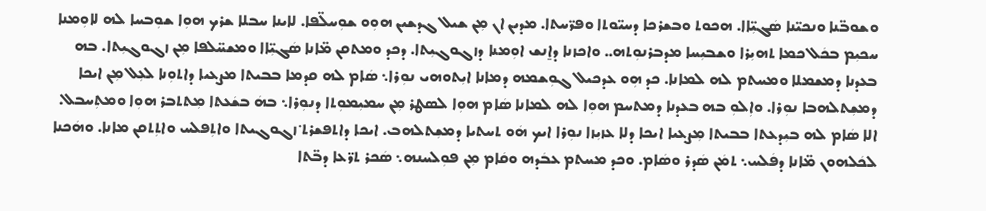ܘܫܘܒ̈ܢܐ ܘܢܟܝ̈ܢܐ ܣܿܓܝܼ̈ܐܐ. ܗܟܘܬ ܘܒܫܪܟܐ ܕܚܝ̈ܘܬܐ ܘܦܪ̈ܚܬܐ. ܡܕܝܢ ܐܢ ܡܼܢ ܫܝܠ ܓܕܫܝܢ ܗܘܼܘ ܫܘܼܚܠ̈ܦܐ. ܠܐܝܢܐ ܚܒܠܐ ܫܪܟ ܗܘܼܐ ܫܘܼܒܚܐ ܠܗ ܠܐܘܼܡܢܐ ܚܟܝܼܡ ܒܟܿܠ ܟܡܐ ܬܗܝܼܪܐ ܘܫܒܝܼܚܐ ܡܕܒܪܢܘܼܬܗ.. ܘܐܟܙܢܐ ܕܐ̱ܢܫ ܐܘܼܡܢܐ ܕܙܓܘܓܝܼܬܐ. ܕܟܕ ܘܡܬܩܢ ܡ̈ܐܢܐ ܣܿܓܝܼ̈ܐܐ ܘܡܫܚ̈ܠܦܐ ܡܼܢ ܙܓܘܓܝܼܬܐ. ܒܗ ܒܥܕܢܐ ܕܡܫܡܠܐ ܘܡܚܬܡ ܠܗ ܠܡܐܢܐ. ܟܕ ܗܼܘ ܥܕܟܝܠ ܓܘܼܫܡܗ ܕܡܐܢܐ ܐܝܼܬܘܗܝ ܢܘܼܪܐ܆ ܣܿܐܡ ܠܗ ܩܕܡܐ ܒܒܝܬܐ ܡܨܥܝܐ ܕܐܬܘܼܢܐ ܠܥܼܠ ܡܼܢ ܐܝܟܐ ܕܡܫܼܬܠܗܒܐ ܢܘܼܪܐ. ܘܐܼܠܘܼ ܒܗ ܒܥܕܢܐ ܕܡܬܚܡ ܗܘܼܐ ܠܗ ܠܡܐܢܐ ܣܿܐܡ ܗܘܼܐ ܠܣܛܪ ܡܼܢ ܚܡܝܼܡܘܼܬܐ ܕܢܘܼܪܐ܆ ܒܗܿ ܒܫܿܥܬܐ ܡܼܬܬܒܪ ܗܘܼܐ ܘܡܬܼܚܒܠ. ܐܠܐ ܣܿܐܡ ܠܗ ܒܝܼܕܥܬܐ ܒܒܝܬܐ ܡܼܨܥܝܐ ܐܝܟܐ ܕܠܐ ܥܙܝܼܙܐ ܢܘܼܪܐ ܐܝܟ ܗܿܘ ܬܚܬܝܐ ܕܡܫܼܬܠܗܒ. ܐܝܟܐ ܕܐܬܦܫܪܬ݀ ܙܓܘܓܝܬܐ ܘܐܬܼܦܠܚ ܘܐܬܼܬܩܢ ܡܐܢܐ. ܘܗܿܟܢܐ ܠܟܿܠܗܘܢ ܡ̈ܐܢܐ ܕܦܿܠܚ܆ ܬܡܿܢ ܣܿܕܪ ܘܣܿܐܡ. ܘܟܕ ܡܚܬܡ ܥܒܿܕܗ ܘܩܿܐܡ ܡܼܢ ܦܘܼܠܚܢܗ܆ ܣܿܟܪ ܬܪ̈ܥܐ ܕܒ̈ܬܐ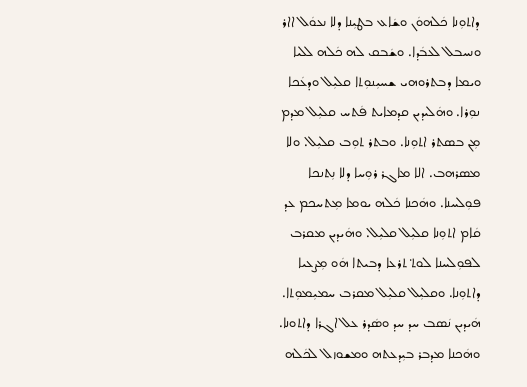ܕܐܬܘܼܢܐ ܟܿܠܗܘܿܢ ܘܫܿܐܥ ܒܛܝܼܢܐ ܕܠܐ ܢܥܘܿܠ ܐܐܪ ܘܢܚܒܠ ܠܥܒܿܕܐ. ܘܫܿܒܩ ܠܗ ܟܿܠܗ ܠܠܝܐ ܘܝܡܐ ܕܒܬܪܘܗܝ ܫܚܝܼܢܘܼܬܐ ܩܠܝܼܠ ܘܕܥܿܟܐ ܢܘܼܪܐ. ܘܗܿܠܝܕܝܢ ܩܕܡܐܝܬ ܦܿܬܚ ܩܠܝܼܠ ܡܕܡ ܡܼܢ ܒܣܬܪ ܐܬܘܼܢܐ. ܘܒܬܪ ܬܘܼܒ ܩܠܝܼܠ. ܘܠܐ ܡܣܪܗܒ. ܐܠܐ ܡܐܓܪ ܪܘܼܚܐ ܕܠܐ ܢܼܬܢܟܐ ܦܘܼܠܚܢܐ. ܘܗܿܟܢܐ ܟܿܠܗ ܝܘܡܐ ܡܼܬܚܟܡ ܥܕ ܩܿܐܡ ܐܬܘܼܢܐ ܩܠܝܼܠ ܩܠܝܼܠ. ܘܗܿܝܕܝܢ ܡܩܪܒ ܠܦܘܼܠܚܢܐ ܠܘܬ݀ ܬܪܥܐ ܕܒܝܬܐ ܗܿܘ ܡܼܨܥܝܐ ܕܐܬܘܼܢܐ. ܘܩܠܝܼܠ ܩܠܝܼܠ ܡܩܪܒ ܚܡܝܼܡܘܼܬܐ. ܗܿܝܕܝܢ ܢܿܣܒ ܚܕ ܚܕ ܘܣܿܕܪ ܥܠ ܐܓܪܐ ܕܐܬܘܢܐ. ܘܗܿܟܢܐ ܡܕܒܪ ܒܝܼܕܥܬܗ ܘܡܫܘܙܠ ܠܟܿܠܗ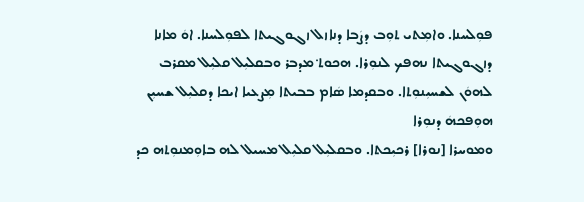ܦܘܼܠܚܢܐ. ܘܐܡܼܬܝ ܬܘܼܒ ܕܨܿܒܐ ܕܢܐܙܠ ܙܓܘܓܝܬܐ ܠܦܘܼܠܚܢܐ. ܐܘܿ ܡܐܢܐ ܕܙܓܘܓܝܬܐ ܢܗܦܟ ܠܢܘܼܪܐ. ܗܟܘܬ݀ ܡܕܒܪ ܘܒܩܠܝܼܠ ܩܠܝܼܠ ܡܩܪܒ ܠܗܘܿܢ ܠܫܚܝܼܢܘܼܬܐ. ܘܒܩܕܡܐ ܣܿܐܡ ܒܒܝܬܐ ܡܼܨܥܝܐ ܐܝܟܐ ܕܩܠܝܼܠ ܫܚܝܼܢ ܗܘܼܦܟܗܿ ܕܢܘܼܪܐ
ܘܡܘܚܪܐ [ܢܘܪܐ] ܪܟܝܼܟܬܐ. ܘܒܩܠܝܼܠ ܩܠܝܼܠ ܡܚܝܠ ܠܗ ܒܐܘܼܡܢܘܼܬܗ ܟܕ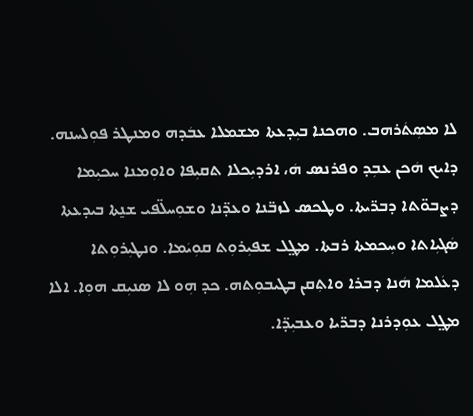ܠܐ ܡܣܼܬܿܪܗܒ. ܘܗܟܢܐ ܒܝܼܕܥܬܐ ܡܫܡܠܐ ܥܒܿܕܗ ܘܡܢܛܪ ܦܘܼܠܚܢܗ. ܕܐܝܟ ܗܿܟܢ ܥܒܼܕ ܘܦܪܢܣ ܗܿ، ܐܪܕܝܼܟܠܐ ܬܩܝܼܦܐ ܘܐܘܼܡܢܐ ܚܟܝܼܡܐ ܕܨܒܘ̈ܬܐ ܕܒܪ̈ܝܬܐ. ܘܛܟܣ ܠܙܒ̈ܢܐ ܘܥܕ̈ܢܐ ܘܫܘܼܚܠ̈ܦܝ ܫܢ̱ܬܐ ܒܝܕܥܬܐ ܣܿܓܝܼܐܬܐ ܘܚܼܟܡܬܐ ܪܒܬܐ. ܡܛ݀ܠ ܫܦܝܼܪܘܼܬ ܩܘܼܝܿܡܐ. ܘܢܛܝܼܪܘܼܬܐ ܕܥܿܠܡܐ ܗܿܢܐ ܕܒܪܐ ܘܐܬܼܩܢ ܒܛܝܒܘܼܬܗ. ܟܕ ܗܼܘ ܠܐ ܣܢܝܼܩ ܗܘܼܐ. ܐܠܐ ܡܛ݀ܠ ܥܘܼܕܪܢܐ ܕܒܪ̈ܝܐ ܘܥܒܝܼܕ̈ܐ.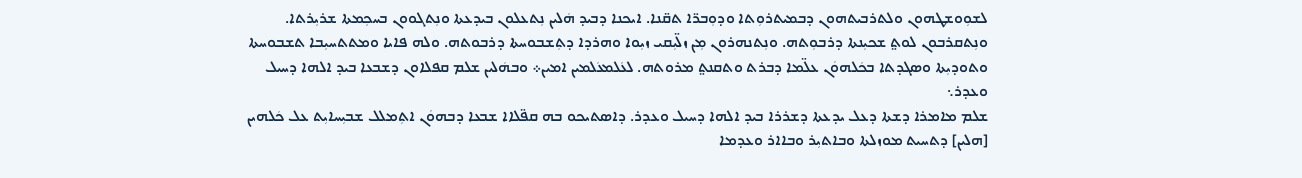ܠܫܘܼܘܫܛܗܘܢ ܘܠܬܪܒܝܬܗܘܢ ܕܒܡܝܬܪܘܼܬܐ ܘܕܘܼܒܪ̈ܐ ܬܩ̈ܢܐ. ܐܝܟܢܐ ܕܒܝܕ ܗܿܠܝܢ ܢܼܬܥܠܘܢ ܒܝܕܥܬܐ ܘܢܼܬܓܘܘܢ ܒܚܟܼܡܬܐ ܫܪܝܼܪܬܐ. ܘܢܼܬܩܪܒܘܢ ܠܘܬ݀ ܫܟܝܼܢܬܐ ܕܪܒܘܼܬܗ. ܘܢܼܬܢܗܪܘܢ ܡܼܢ ܙܠ̈ܝܼܩܝ ܙܝܼܘܐ ܘܗܪܕܐ ܕܬܼܫܒܘܚܬܐ ܕܪܒܘܬܗ. ܘܠܗ ܦܐܝܐ ܘܡܬܬܚܝܼܒܐ ܬܫܒܘܚܬܐ ܘܬܘܕܝܼܬܐ ܘܣܓܕܬܐ ܒܟܿܠܗܘܿܢ ܥܠ̈ܡܐ ܕܒܪܬ ܘܬܩܢܬ݀ ܡܪܘܬܗ. ܠܥܿܠܡܥܿܠܡܝܢ ܐܡܝܢ܀ ܘܒܗܿܠܝܢ ܫܠܡ ܩܦܠܐܘܢ ܕܫܒܥܐ ܒܝܕ ܐܠܗܐ ܕܚܝܠ ܘܥܕܪ܆
ܫܠܡ ܡܐܡܪܐ ܕܫܬܐ ܕܥܠ ܝܕܥܬܐ ܕܫܪܪܐ ܒܝܕ ܐܠܗܐ ܕܚܝܠ ܘܥܕܪ. ܕܐܣܬܝܟܘ ܒܗ ܩܦ̈ܠܐܐ ܫܒܥܐ ܕܒܗܘܿܢ ܐܬܼܡܠܠ ܫܒܝܼܚܐܝܼܬ ܥܠ ܟܿܠܗܝܢ [ܗܠܝܢ] ܕܬܚܝܬ ܡܘܙܠܬܐ ܘܒܐܬܝܼܪ ܘܒܐܐܪ ܘܥܕܡܐ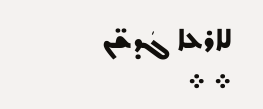ܠܐܪܥܐ ܓܿܕܫ̈ܢ ܀ ܀